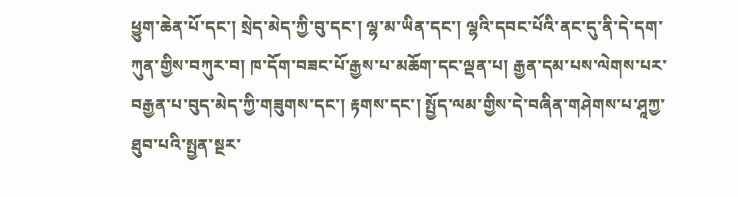ཕྱུག་ཆེན་པོ་དང་། སྲེད་མེད་ཀྱི་བུ་དང་། ལྷ་མ་ཡིན་དང་། ལྷའི་དབང་པོའི་ནང་དུ་ནི་དེ་དག་ཀུན་གྱིས་བཀུར་བ། ཁ་དོག་བཟང་པོ་རྒྱས་པ་མཆོག་དང་ལྡན་པ། རྒྱན་དམ་པས་ལེགས་པར་བརྒྱན་པ་བུད་མེད་ཀྱི་གཟུགས་དང་། རྟགས་དང་། སྤྱོད་ལམ་གྱིས་དེ་བཞིན་གཤེགས་པ་ཤཱཀྱ་ཐུབ་པའི་སྤྱན་སྔར་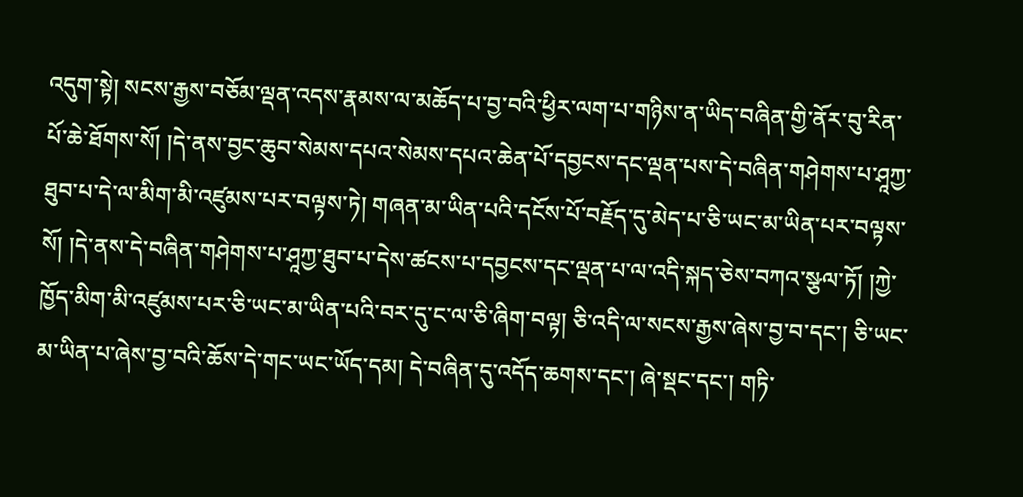འདུག་སྟེ། སངས་རྒྱས་བཅོམ་ལྡན་འདས་རྣམས་ལ་མཆོད་པ་བྱ་བའི་ཕྱིར་ལག་པ་གཉིས་ན་ཡིད་བཞིན་གྱི་ནོར་བུ་རིན་པོ་ཆེ་ཐོགས་སོ། །དེ་ནས་བྱང་ཆུབ་སེམས་དཔའ་སེམས་དཔའ་ཆེན་པོ་དབྱངས་དང་ལྡན་པས་དེ་བཞིན་གཤེགས་པ་ཤཱཀྱ་ཐུབ་པ་དེ་ལ་མིག་མི་འཛུམས་པར་བལྟས་ཏེ། གཞན་མ་ཡིན་པའི་དངོས་པོ་བརྗོད་དུ་མེད་པ་ཅི་ཡང་མ་ཡིན་པར་བལྟས་སོ། །དེ་ནས་དེ་བཞིན་གཤེགས་པ་ཤཱཀྱ་ཐུབ་པ་དེས་ཚངས་པ་དབྱངས་དང་ལྡན་པ་ལ་འདི་སྐད་ཅེས་བཀའ་སྩལ་ཏོ། །ཀྱེ་ཁྱོད་མིག་མི་འཛུམས་པར་ཅི་ཡང་མ་ཡིན་པའི་བར་དུ་ང་ལ་ཅི་ཞིག་བལྟ། ཅི་འདི་ལ་སངས་རྒྱས་ཞེས་བྱ་བ་དང་། ཅི་ཡང་མ་ཡིན་པ་ཞེས་བྱ་བའི་ཆོས་དེ་གང་ཡང་ཡོད་དམ། དེ་བཞིན་དུ་འདོད་ཆགས་དང་། ཞེ་སྡང་དང་། གཏི་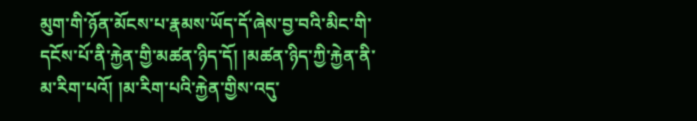མུག་གི་ཉོན་མོངས་པ་རྣམས་ཡོད་དོ་ཞེས་བྱ་བའི་མིང་གི་དངོས་པོ་ནི་རྐྱེན་གྱི་མཚན་ཉིད་དོ། །མཚན་ཉིད་ཀྱི་རྐྱེན་ནི་མ་རིག་པའོ། །མ་རིག་པའི་རྐྱེན་གྱིས་འདུ་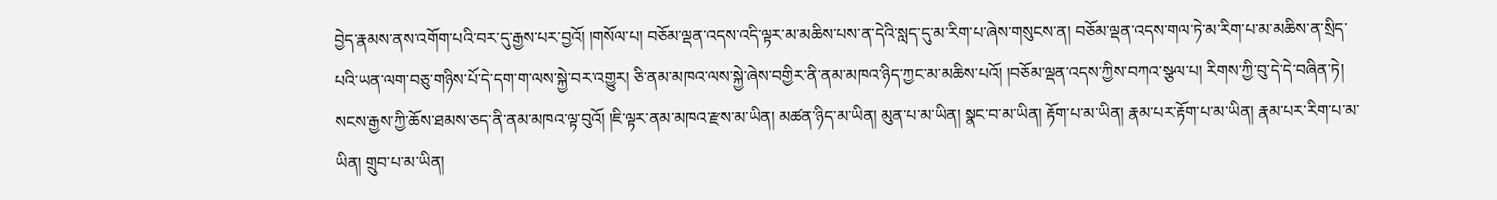བྱེད་རྣམས་ནས་འགོག་པའི་བར་དུ་རྒྱས་པར་བྱའོ། །གསོལ་པ། བཅོམ་ལྡན་འདས་འདི་ལྟར་མ་མཆིས་པས་ན་དེའི་སླད་དུ་མ་རིག་པ་ཞེས་གསུངས་ན། བཅོམ་ལྡན་འདས་གལ་ཏེ་མ་རིག་པ་མ་མཆིས་ན་སྲིད་པའི་ཡན་ལག་བཅུ་གཉིས་པོ་དེ་དག་ག་ལས་སྐྱེ་བར་འགྱུར། ཅི་ནམ་མཁའ་ལས་སྐྱེ་ཞེས་བགྱིར་ནི་ནམ་མཁའ་ཉིད་ཀྱང་མ་མཆིས་པའོ། །བཅོམ་ལྡན་འདས་ཀྱིས་བཀའ་སྩལ་པ། རིགས་ཀྱི་བུ་དེ་དེ་བཞིན་ཏེ། སངས་རྒྱས་ཀྱི་ཆོས་ཐམས་ཅད་ནི་ནམ་མཁའ་ལྟ་བུའོ། །ཇི་ལྟར་ནམ་མཁའ་རྫས་མ་ཡིན། མཚན་ཉིད་མ་ཡིན། མུན་པ་མ་ཡིན། སྣང་བ་མ་ཡིན། རྟོག་པ་མ་ཡིན། རྣམ་པར་རྟོག་པ་མ་ཡིན། རྣམ་པར་རིག་པ་མ་ཡིན། གྲུབ་པ་མ་ཡིན།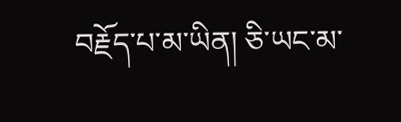བརྗོད་པ་མ་ཡིན། ཅི་ཡང་མ་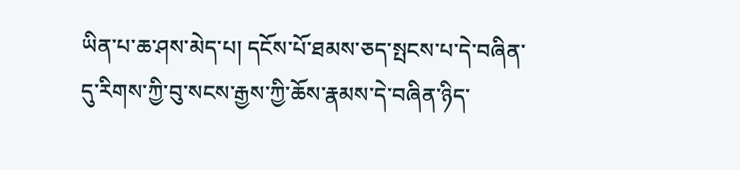ཡིན་པ་ཆ་ཤས་མེད་པ། དངོས་པོ་ཐམས་ཅད་སྤངས་པ་དེ་བཞིན་དུ་རིགས་ཀྱི་བུ་སངས་རྒྱས་ཀྱི་ཆོས་རྣམས་དེ་བཞིན་ཉིད་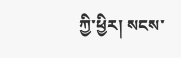ཀྱི་ཕྱིར། སངས་